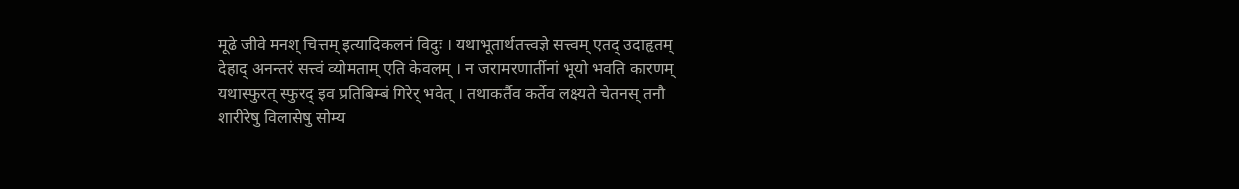मूढे जीवे मनश् चित्तम् इत्यादिकलनं विदुः । यथाभूतार्थतत्त्वज्ञे सत्त्वम् एतद् उदाहृतम्
देहाद् अनन्तरं सत्त्वं व्योमताम् एति केवलम् । न जरामरणार्तीनां भूयो भवति कारणम्
यथास्फुरत् स्फुरद् इव प्रतिबिम्बं गिरेर् भवेत् । तथाकर्तैव कर्तेव लक्ष्यते चेतनस् तनौ
शारीरेषु विलासेषु सोम्य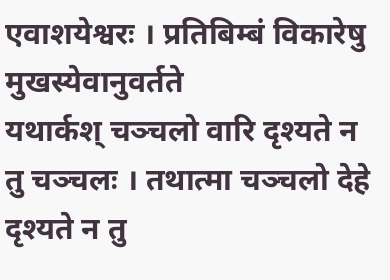एवाशयेश्वरः । प्रतिबिम्बं विकारेषु मुखस्येवानुवर्तते
यथार्कश् चञ्चलो वारि दृश्यते न तु चञ्चलः । तथात्मा चञ्चलो देहे दृश्यते न तु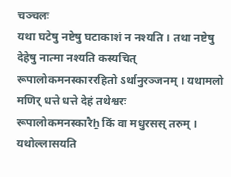चञ्चलः
यथा घटेषु नष्टेषु घटाकाशं न नश्यति । तथा नष्टेषु देहेषु नात्मा नश्यति कस्यचित्
रूपालोकमनस्काररहितो ऽर्थानुरञ्जनम् । यथामलो मणिर् धत्ते धत्ते देहं तथेश्वरः
रूपालोकमनस्कारैẖ किं वा मधुरसस् तरुम् । यथोल्लासयति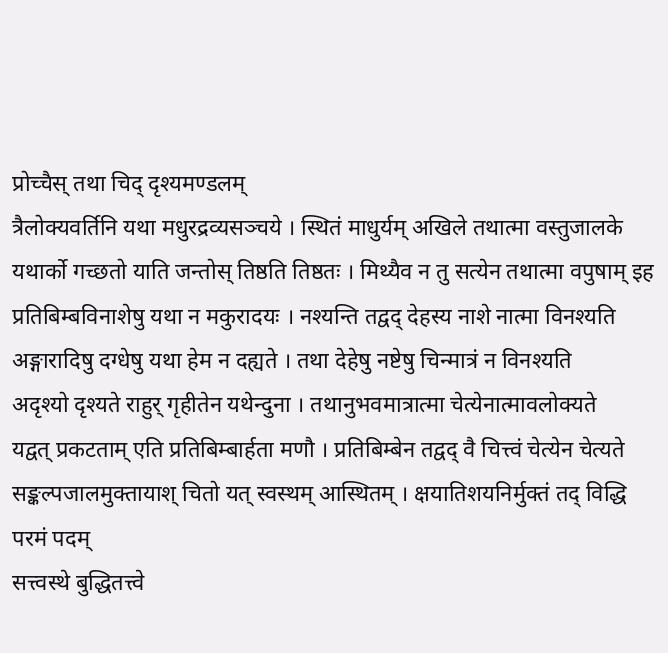प्रोच्चैस् तथा चिद् दृश्यमण्डलम्
त्रैलोक्यवर्तिनि यथा मधुरद्रव्यसञ्चये । स्थितं माधुर्यम् अखिले तथात्मा वस्तुजालके
यथार्को गच्छतो याति जन्तोस् तिष्ठति तिष्ठतः । मिथ्यैव न तु सत्येन तथात्मा वपुषाम् इह
प्रतिबिम्बविनाशेषु यथा न मकुरादयः । नश्यन्ति तद्वद् देहस्य नाशे नात्मा विनश्यति
अङ्गारादिषु दग्धेषु यथा हेम न दह्यते । तथा देहेषु नष्टेषु चिन्मात्रं न विनश्यति
अदृश्यो दृश्यते राहुर् गृहीतेन यथेन्दुना । तथानुभवमात्रात्मा चेत्येनात्मावलोक्यते
यद्वत् प्रकटताम् एति प्रतिबिम्बार्हता मणौ । प्रतिबिम्बेन तद्वद् वै चित्त्वं चेत्येन चेत्यते
सङ्कल्पजालमुक्तायाश् चितो यत् स्वस्थम् आस्थितम् । क्षयातिशयनिर्मुक्तं तद् विद्धि परमं पदम्
सत्त्वस्थे बुद्धितत्त्वे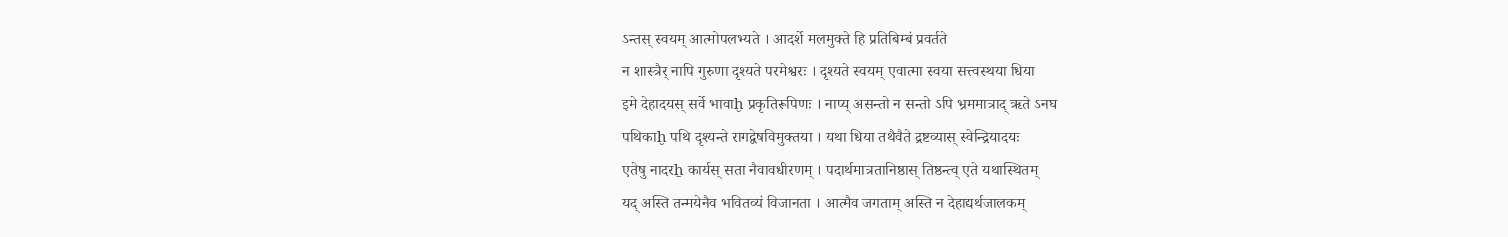ऽन्तस् स्वयम् आत्मोपलभ्यते । आदर्शे मलमुक्ते हि प्रतिबिम्बं प्रवर्तते
न शास्त्रैर् नापि गुरुणा दृश्यते परमेश्वरः । दृश्यते स्वयम् एवात्मा स्वया सत्त्वस्थया धिया
इमे देहादयस् सर्वे भावाḫ प्रकृतिरूपिणः । नाप्य् असन्तो न सन्तो ऽपि भ्रममात्राद् ऋते ऽनघ
पथिकाḫ पथि दृश्यन्ते रागद्वेषविमुक्तया । यथा धिया तथैवैते द्रष्टव्यास् स्वेन्द्रियादयः
एतेषु नादरẖ कार्यस् सता नैवावधीरणम् । पदार्थमात्रतानिष्ठास् तिष्ठन्त्व् एते यथास्थितम्
यद् अस्ति तन्मयेनैव भवितव्यं विजानता । आत्मैव जगताम् अस्ति न देहाद्यर्थजालकम्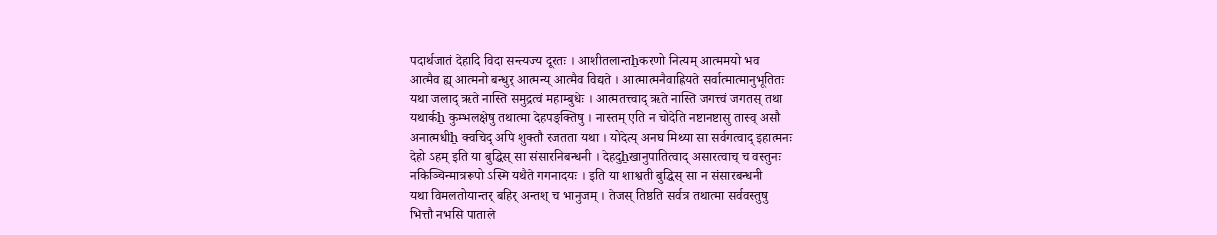पदार्थजातं देहादि विदा सन्त्यज्य दूरतः । आशीतलान्तẖकरणो नित्यम् आत्ममयो भव
आत्मैव ह्य् आत्मनो बन्धुर् आत्मन्य् आत्मैव विद्यते । आत्मात्मनैवाह्रियते सर्वात्मात्मानुभूतितः
यथा जलाद् ऋते नास्ति समुद्रत्वं महाम्बुधेः । आत्मतत्त्वाद् ऋते नास्ति जगत्त्वं जगतस् तथा
यथार्कẖ कुम्भलक्षेषु तथात्मा देहपङ्क्तिषु । नास्तम् एति न चोदेति नष्टानष्टासु तास्व् असौ
अनात्मधीẖ क्वचिद् अपि शुक्तौ रजतता यथा । योदेत्य् अनघ मिथ्या सा सर्वगत्वाद् इहात्मनः
देहो ऽहम् इति या बुद्धिस् सा संसारनिबन्धनी । देहदुẖखानुपातित्वाद् असारत्वाच् च वस्तुनः
नकिञ्चिन्मात्ररूपो ऽस्मि यथैते गगनादयः । इति या शाश्वती बुद्धिस् सा न संसारबन्धनी
यथा विमलतोयान्तर् बहिर् अन्तश् च भानुजम् । तेजस् तिष्ठति सर्वत्र तथात्मा सर्ववस्तुषु
भित्तौ नभसि पाताले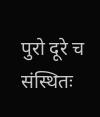पुरो दूरे च संस्थितः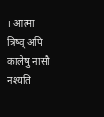। आत्मा त्रिष्व् अपि कालेषु नासौ नश्यति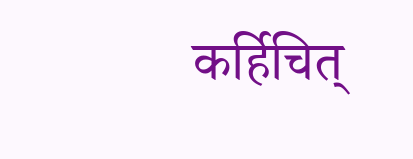कर्हिचित्